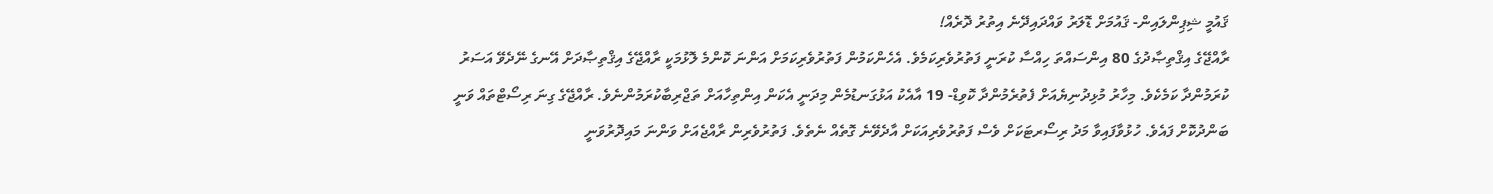ޤައުމީ ޝިޕިންލައިން- ޤައުމަށް ޑޮލަރު ވައްދައިދޭނެ އިތުރު ދޮރެއް!
ރާއްޖޭގެ އިޤްތިޞާދުގެ 80 އިންސައްތަ ހިއްސާ ކުރަނީ ފަތުރުވެރިކަމެވެ. އެހެންކަމުން ފަތުރުވެރިކަމަށް އަންނަ ކޮންމެ ލޮޅުމަކީ ރާއްޖޭގެ އިޤްތިޞާދަށް އޭނގެ ނޭދެވޭ އަސަރު ކުރަމުންދާ ކަމެކެވެ. މިހާރު މުޅިދުނިޔެއަށް ފެތުރެމުންދާ ކޮވިޑް- 19 އާއެކު އަޅުގަނޑުމެން މިދަނީ އެކަން އިންތިހާއަށް ތަޖްރިބާކުރަމުންނެވެ. ރާއްޖޭގެ ގިނަ ރިސޯޓްތައް ވަނީ ބަންދުކޮށް ފައެވެ. ހުޅުވާފައިވާ މަދު ރިސޯރޓަކަށް ވެސް ފަތުރުވެރިއަކަށް އާދެވޭނެ ގޮތެއް ނެތެވެ. ފަތުރުވެރިން ރާއްޖެއަށް ވަންނަ މައިދޮރުވަނީ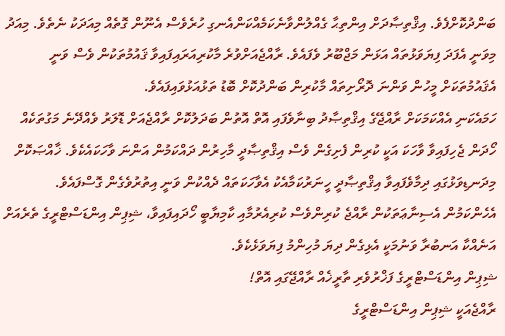ބަންދުކޮށްފެވެ. އިޤްތިޞާދަށް އިންތިޙާ ގެއްލުންވާނެކަމެއްކަންއެނގި ހުރެވެސް އެނޫން ގޮތެއް މިއަދަކު ނެތެވެ. މިއަދު މިވަނީ އެފަދަ ފިޔަވަޅުތައް އަޅަން މަޖްބޫރު ވެފައެވެ. ރާއްޖެއަށްވުރެ މާކުރިއަރައިފައިވާ ޤައުމުތަކުން ވެސް ވަނީ އެޤައުމުތަކަށް މީހުން ވަންނަ ދޮރޯށިތައް މާކުރިން ބަންދުކޮށް ބޮޑު ތަޅުއަޅުވައިފައެވެ.
ހަމައެކަނި އެއްކަމަކަށް ރާއްޖޭގެ އިޤްތިޞާދު ބިނާވެފައި އޮތް އޮތުން ބަދަލުކޮށް ރާއްޖެއަށް ޑޮލަރު ވެއްދޭނެ މަގުތަކެއް ހޯދަން ޖެހިފައިވާ ވާހަކަ އަކީ ކުރިން ފެށިގެން ވެސް އިޤްތިޞާދީ މާހިރުން ދައްކަމުން އަންނަ ވާހަކައެކެވެ. ޚާއްޞަކޮށް މިދަނޑިވަޅުގައި ދިމާވެފައިވާ އިޤްތިޞާދީ ހީނަރުކަމާއެކު އެވާހަކަތައް ދެއްކުން ވަނީ އިތުރުވެގެން ގޮސްފައެވެ. އެހެންކަމުން އެސިނާޢަތަކުން ރާއްޖެ ކުރިންވެސް ކުރިއެރުމާއި ކާމިޔާބީ ހޯދައިފައިވާ، ޝިޕިން އިންޑަސްޓްރީގެ ތެރެއަށް އަނެއްކާ އަނބުރާ ވަނުމަކީ އެޅިގެން ދިޔަ މުހިންމު ފިޔަވަޅެކެވެ.
ޝިޕިން އިންޑަސްޓްރީގެ ފަޚްރުވެރި ތާރީޚެއް ރާއްޖޭގައި އޮތް!
ރާއްޖެއަކީ ޝިޕިން އިންޑަސްޓްރީގެ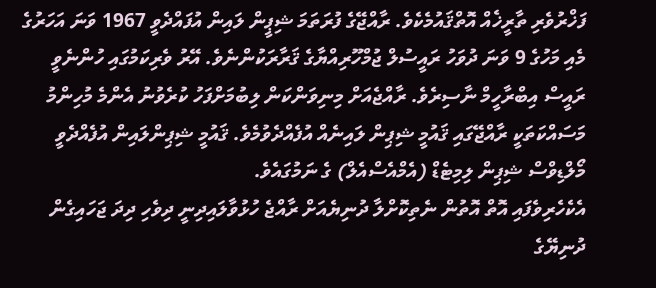ފަޚްރުވެރި ތާރީޚެއް އޮތްޤައުމެކެވެ. ރާއްޖޭގެ ފުރަތަމަ ޝިޕީން ލައިން އުފައްދެވީ 1967 ވަނަ އަހަރުގެ މެއި މަހުގެ 9 ވަނަ ދުވަހު ރައީސުލް ޖުމްހޫރިއްޔާގެ ޤަރާރަކުންނެވެ. އޭރު ވެރިކަމުގައި ހުންނެވީ ރައީސް އިބްރާހީމް ނާސިރެވެ. ރާއްޖެއަށް މިނިވަންކަން ލިބުމަށްފަހު ކުރެވުނު އެންމެ މުހިންމު މަސައްކަތަކީ ރާއްޖޭގައި ޤައުމީ ޝިޕިން ލައިނެއް އުފެއްދެވުމެވެ. ޤައުމީ ޝިޕިންލައިން އުފެއްދެވީ މޯލްޑިވްސް ޝިޕިން ލިމިޓެޑް (އެމްއެސްއެލް) ގެ ނަމުގައެވެ.
އެކެހެރިވެފައި އޮތް އޮތުން ނެތިކޮށްލާ ދުނިޔެއަށް ރާއްޖެ ހުޅުވާލައިދިނީ ދިވެހި ދިދަ ޖަހައިގެން ދުނިޔޭގެ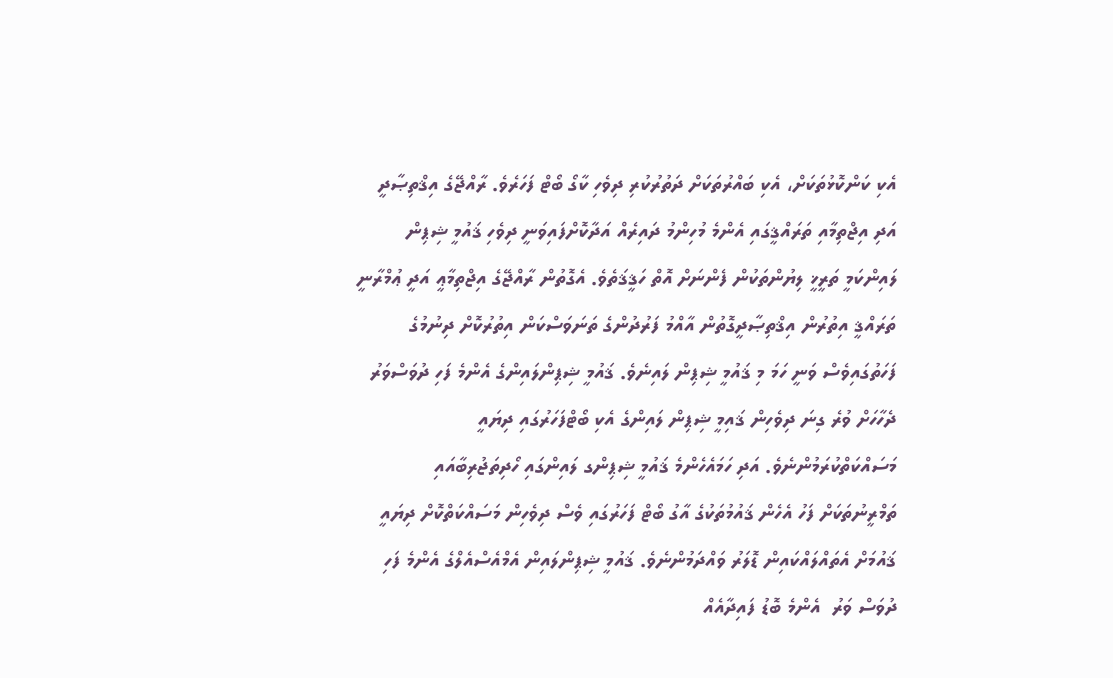އެކި ކަންކޮޅުތަކަށް، އެކި ބައްރުތަކަށް ދަތުރުކުރި ދިވެހި ކާގޯ ބޯޓް ފަހަރެވެ. ރާއްޖޭގެ އިޤްތިޞާދީ އަދި އިޖްތިމާއި ތަރައްޤީގައި އެންމެ މުހިންމު ދައިރެއް އަދާކޮށްފައިވަނީ ދިވެހި ޤައުމީ ޝިޕިން ލައިންކަމީ ތަރީޚީ ލިޔުންތަކުން ފެންނަށް އޮތް ހަޤީޤަތެވެ. އެގޮތުން ރާއްޖޭގެ އިޖްތިމާޢީ އަދީ ޢުމްރާނީ ތަރައްޤީ އިތުރުން އިޤްތިޞާދީގޮތުން އާއްމު ފަރުދުންގެ ތަނަވަސްކަން އިތުރުކޮށް ދިނުމުގެ ފަހަތުގައިވެސް ވަނީ ހަމަ މި ޤައުމީ ޝިޕިން ލައިނެވެ. ޤައުމީ ޝިޕިންލައިންގެ އެންމެ ފަހި ދުވަސްވަރު ދެހާހަށް ވުރެ ގިނަ ދިވެހިން ޤައިމީ ޝިޕިން ލައިންގެ އެކި ބޯޓްފަހަރުގައި ދިޔައީ މަސައްކަތްކުރަމުންނެވެ. އަދި ހަމައެހެންމެ ޤައުމީ ޝިޕިންގ ލައިންގައި ހޯދިތަޖުރިބާއައި ތަމްރީނުތަކަށް ފަހު އެހެން ޤައުމުތަކުގެ އާގު ބޯޓް ފަހަރުގައި ވެސް ދިވެހިން މަސައްކަތްކޮށް ދިޔައީ ޤައުމަށް އެތައްލައްކައިން ޑޮލަރު ވައްދަމުންނެވެ. ޤައުމީ ޝިޕިންލައިން އެމްއެސްއެލްގެ އެންމެ ފަހި ދުވަސް ވަރު  އެންމެ ބޮޑު ފައިދާއެއް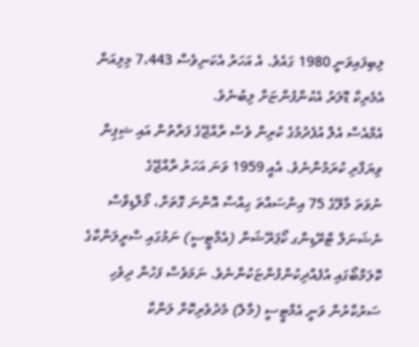ލިބިފައިވަނީ 1980 ގައެވެ. އެ އަހަރު އެކަނިވެސް 7،443 މިލިއަން އެމެރިކާ ޑޮލަރު އެކުންފުންޏަށް ލިބުނެވެ.
އެމްއެސް އެލް އުފެދުމުގެ ކުރިން ވެސް ރާއްޖޭގެ ފަރާތުން އައި ޝިޕިން ވިޔަފާރި ކުރަމުންނެވެ. އެއީ 1959 ވަނަ އަހަރު ރާއްޖޭގެ
ނުވަތަ މާލޭގެ 75 އިންސައްތަ ޙިއްސާ އޮންނަ ގޮތަށް، މޯލްޑިވްސް ނެޝަނަލް ޓްރޭޑިންގ ކޯޕަރޭޝަން (އެމްޓީސީ) ނަމުގައި ސްރީލަންކާގެ ކޮލަމްބޯގައި އުފެއްދިކުންފުންޏަކުންނެވެ. ނަމަވެސް ފަހުން ދިވެހި ސަރުކާރުން ވަނީ އެމްޓީސީ (މާލެ) މެދުވެރިކޮށް ލަންކާ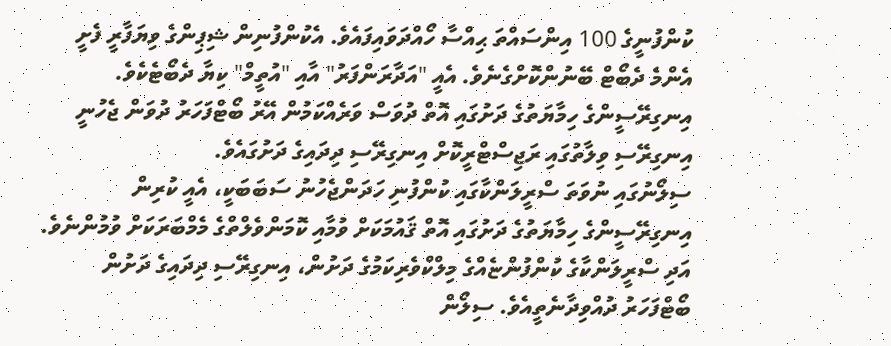ކުންފުނީގެ 100 އިންސައްތަ ޙިއްސާ ހޯއްދަވައިފައެވެ. އެކުންފުނިން ޝިޕިންގެ ވިޔަފާރީ ފެށީ އެންމެ ދެބޯޓް ބޭނުންކޮށްގެނެވެ. އެއީ "އަދާރަންފަރު" އާއި "އުތީމް" ކިޔާ ދެބޯޓެކެވެ. އިނގިރޭސީންގެ ހިމާޔަތުގެ ދަށުގައި އޮތް ދުވަސް ވަރެއްކަމުން އޭރު ބޯޓްފަހަރު ދުވަން ޖެހުނީ އިނގިރޭސި ވިލާތުގައި ރަޖިސްޓްރީކޮށް އިނގިރޭސި ދިދައިގެ ދަށުގައެވެ.
ސިލޯނުގައި ނުވަތަ ސްރީލަންކާގައި ކުންފުނި ހަދަންޖެހުނު ސަބަބަކީ، އެއީ ކުރިން އިނގިރޭސީންގެ ހިމާޔަތުގެ ދަށުގައި އޮތް ޤައުމަކަށް ވުމާއި ކޮމަންވެލްތްގެ މެމްބަރަކަށް ވުމުންނެވެ. އަދި ސްރީލަންކާގެ ކުންފުންޏެއްގެ މިލްކްވެރިކަމުގެ ދަށުން، އިނގިރޭސި ދިދައިގެ ދަށުން ބޯޓްފަހަރު ދުއްވިދާނެތީއެވެ. ސިލޯން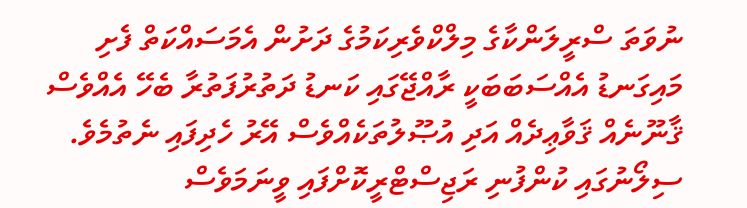ނުވަތަ ސްރީލަންކާގެ މިލްކްވެރިކަމުގެ ދަށުން އެމަސައްކަތް ފެށި މައިގަނޑު އެއްސަބަބަކީ ރާއްޖޭގައި ކަނޑު ދަތުރުފަތުރާ ބެހޭ އެއްވެސް ޤާނޫނެއް ޤަވާޢިދެއް އަދި އުޞޫލުތަކެއްވެސް އޭރު ހެދިފައި ނެތުމެވެ. ސިލޯނުގައި ކުންފުނި ރަޖިސްޓްރީކޮށްފައި ވީނަމަވެސް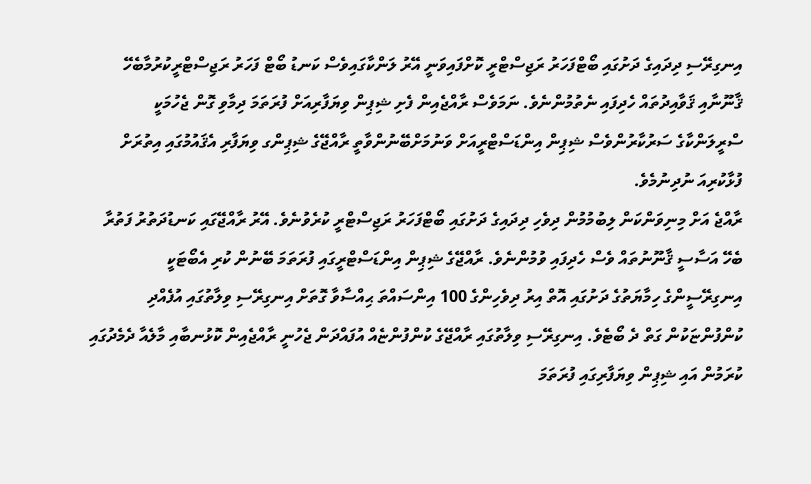އިނގިރޭސި ދިދައިގެ ދަށުގައި ބޯޓްފަހަރު ރަޖިސްޓްރީ ކޮށްފައިވަނީ އޭރު ލަންކާގައިވެސް ކަނޑު ބޯޓް ފަހަރު ރަޖިސްޓްރީކުރުމާބެހޭ ޤާނޫނާއި ޤަވާއިދުތައް ހެދިފައި ނެތުމުންނެވެ. ނަމަވެސް ރާއްޖެއިން ފެށި ޝިޕިން ވިޔަފާރިއަށް ފުރަތަމަ ދިމާވި ގޮން ޖެހުމަކީ ސްރީލަންކާގެ ސަރުކާރުންވެސް ޝިޕިން އިންޑަސްޓްރީއަށް ވަނުމަށްބޭނުންވާތީ ރާއްޖޭގެ ޝިޕިންގ ވިޔަފާރި އެޤައުމުގައި އިތުރަށް ފުޅާކުރިއަ ނުދިނުމެވެ.
ރާއްޖެ އަށް މިނިވަންކަން ލިބުމުމުން ދިވެހި ދިދައިގެ ދަށުގައި ބޯޓްފަހަރު ރަޖިސްޓްރީ ކުރެވުނެވެ. އޭރު ރާއްޖޭގައި ކަނޑުދަތުރު ފަތުރާ ބެހޭ އަސާސީ ޤާނޫނުތައް ވެސް ހެދިފައި ވުމުންނެވެ. ރާއްޖޭގެ ޝިޕިން އިންޑަސްޓްރީގައި ފުރަތަމަ ބޭނުން ކުރި އެބޯޓަކީ އިނގިރޭސީންގެ ހިމާޔަތުގެ ދަށުގައި އޮތް އިރު ދިވެހިންގެ 100 އިންސައްތަ ޙިއްސާވާ ގޮތަށް އިނގިރޭސި ވިލާތުގައި އުފެއްދި ކުންފުންޏަކުން ގަތް ދެ ބޯޓެވެ. އިނގިރޭސި ވިލާތުގައި ރާއްޖޭގެ ކުންފުންޏެއް އުފައްދަން ޖެހުނީ ރާއްޖެއިން ކޮޅުނބާއި މާލެއާ ދެމެދުގައި ކުރަމުން އައި ޝިޕިން ވިޔަފާރިގައި ފުރަތަމަ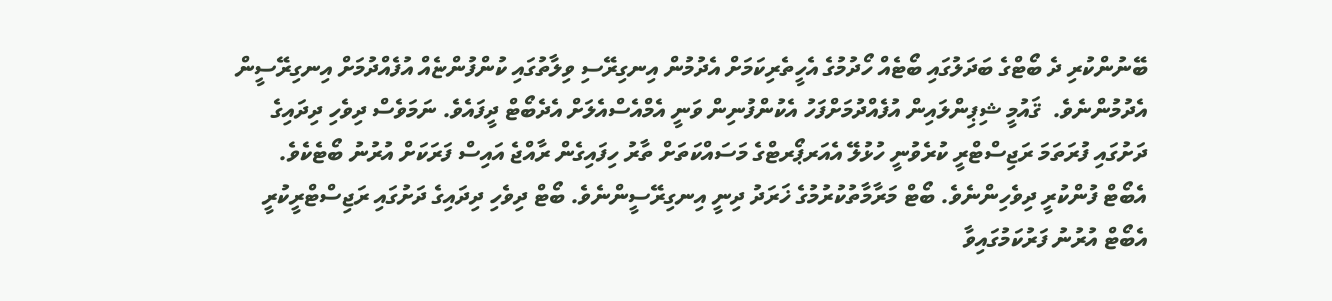ބޭނުންކުރި ދެ ބޯޓްގެ ބަދަލުގައި ބޯޓެއް ހޯދުމުގެ އެހީތެރިކަމަށް އެދުމުން އިނގިރޭސި ވިލާތުގައި ކުންފުންޏެއް އުފެއްދުމަށް އިނގިރޭސީން އެދުމުންނެވެ.  ޤައުމީ ޝިޕިންލައިން އުފެއްދުމަށްފަހު އެކުންފުނިން ވަނީ އެމްއެސްއެލަށް އެދެބޯޓް ދީފައެވެ. ނަމަވެސް ދިވެހި ދިދައިގެ ދަށުގައި ފުރަތަމަ ރަޖިސްޓްރީ ކުރެވުނީ ހުޅުލޭ އެއަރޕޯރޓްގެ މަސައްކަތަށް ތާރު ހިފައިގެން ރާއްޖެ އައިސް ފަރަކަށް އުރުނު ބޯޓެކެވެ. އެބޯޓް ފުންކުރީ ދިވެހިންނެވެ. ބޯޓް މަރާމާތުކުރުމުގެ ޚަރަދު ދިނީ އިނގިރޭސީންނެވެ. ބޯޓް ދިވެހި ދިދައިގެ ދަށުގައި ރަޖިސްޓްރީކުރީ އެބޯޓް އުރުނު ފަރުކަމުގައިވާ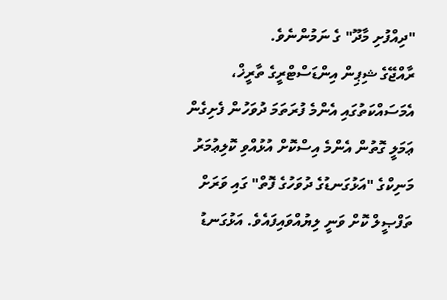"ދިއްފުށި މާދޫ" ގެ ނަމުންނެވެ.
ރާއްޖޭގެ ޝިޕިން އިންޑަސްޓްރީގެ ތާރީޚް، އެމަސައްކަތުގައި އެންމެ ފުރަތަމަ ދުވަހުން ފެށިގެން ޢަމަލީ ގޮތުން އެންމެ އިސްކޮށް އުޅުއްވި ކޮލިޢުމަރު މަނިކްގެ "އަޅުގަނޑުގެ ދުވަހުގެ ފޮތް" ގައި ވަރަށް ތަފްޞީލް ކޮށް ވަނީ ލިޔުއްވައިފައެވެ. އަޅުގަނޑު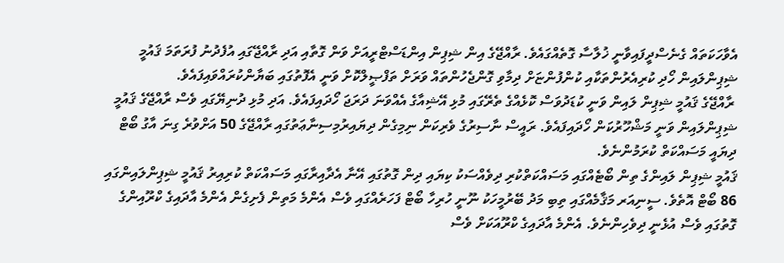އެވާހަކަތައް ގެނެސްދީފައިވާނީ ޚުލާސާ ގޮތެއްގައެވެ. ރާއްޖޭގެ އިން ޝިޕިން އިންޑަސްޓްރީއަށް ވަން ގޮތާއި އަދި ރާއްޖޭގައި އުފެދުނު ފުރަތަމަ ޤައުމީ ޝިޕިންލައިން ހޯދި ކުރިއެރުންތަކާއި ކުންފުންޏަށް ދިމާވި ގޮންޖެހުންތައް ވަރަށް ތަފްޞީލްކޮށް ވަނީ އެފޮތުގައި ބަޔާންކުރައްވައިފައެވެ.
 ރާއްޖޭގެ ޤައުމީ ޝިޕިން ލައިން ވަނީ ކުޑަދުވަސް ކޮޅެއްގެ ތެރޭގައި މުޅި އޭޝިއާގެ އެއްވަނަ ދަރަޖަ ހޯދައިފައެވެ. އަދި މުޅި ދުނިޔޭގައި ވެސް ރާއްޖޭގެ ޤައުމީ ޝިޕިންލައިން ވަނީ މަޝްހޫރުކަން ހޯދައިފައެވެ. ރައީސް ނާސިރުގެ ވެރިކަން ނިމިގެން ދިޔައިރުމިސިނާޢަތުގައި ރާއްޖޭގެ 50 އަށްވުރެ ގިނަ އާގު ބޯޓް ދިޔައީ މަސައްކަތް ކުރަމުންނެވެ.
ޤައުމީ ޝިޕިން ލައިންގެ ތިން ބޯޓެއްގައި މަސައްކަތްކުރި ދިވެއްސަކު ކިޔައި ދިން ގޮތުގައި އޭނާ އެދާއިރާގައި މަސައްކަތް ކުރިއިރު ޤައުމީ ޝިޕިންލައިންގައި 86 ބޯޓް އޮތެވެ. ސީނިއަރ މަޤާމެއްގައި ތިބި މަދު ބޭރުމީހަކު ނޫނީ ހުރިހާ ބޯޓް ފަހަރެއްގައި ވެސް އެންމެ މަތިން ފެށިގެން އެންމެ އާދައިގެ ކްރޫއިންގެ ގޮތުގައި ވެސް އުޅެނީ ދިވެހިންނެވެ. އެންމެ އާދައިގެ ކްރޫއަކަށް ވެސް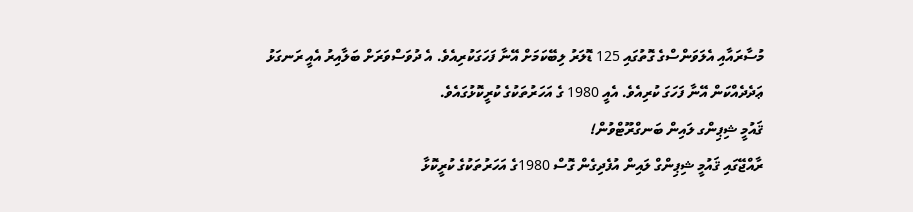މުސާރައާއި އެލަވަންސްގެ ގޮތުގައި 125 ޑޮލަރު ލިބޭކަމަށް އޭނާ ފަހަގަކުރިއެވެ. އެ ދުވަސްވަރަށް ބަލާއިރު އެއީ ރަނގަޅު ޢަދެދެއްކަން އޭނާ ފަހަގަ ކުރިއެވެ. އެއީ 1980 ގެ އަހަރުތަކުގެ ކުރީކޮޅުގައެވެ.
ޤައުމީ ޝިޕިންގ ލައިން ބަނގްރޫޓްވުން!
ރާއްޖޭގައި ޤައުމީ ޝިޕިންގް ލައިން އުފެދިގެން ގޮސް 1980ގެ އަހަރުތަކުގެ ކުރީކޮޅާ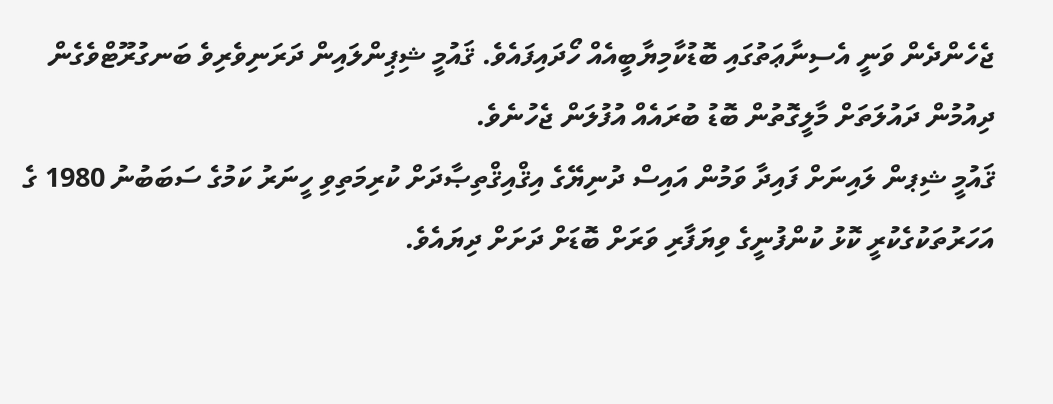ޖެހެންދެން ވަނީ އެސިނާޢަތުގައި ބޮޑުކާމިޔާބީއެއް ހޯދައިފައެވެ. ޤައުމީ ޝިޕިންލައިން ދަރަނިވެރިވެ ބަނގުރޫޓްވެގެން ދިއުމުން ދައުލަތަށް މާލީގޮތުން ބޮޑު ބުރައެއް އުފުލަން ޖެހުނެވެ.
ޤައުމީ ޝިޕން ލައިނަށް ފައިދާ ވަމުން އައިސް ދުނިޔޭގެ އިޤްއިޤްތިޞާދަށް ކުރިމަތިވި ހީނަރު ކަމުގެ ސަބަބުނު 1980 ގެ އަހަރުތަކުގެކުރީ ކޮޅު ކުންފުނީގެ ވިޔަފާރި ވަރަށް ބޮޑަށް ދަށަށް ދިޔައެވެ.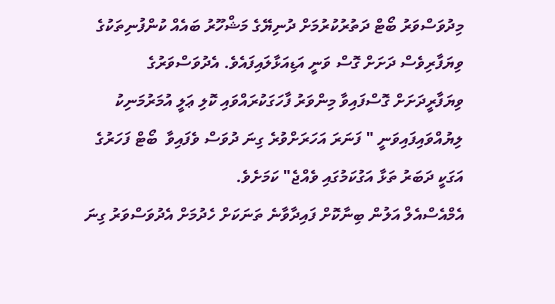މިދުވަސްވަރު ބޯޓް ދަތުރުކުރުމަށް ދުނިޔޭގެ މަޝްހޫރު ބައެއް ކުންފުނިތަކުގެ ވިޔަފާރިވެސް ދަށަށް ގޮސް ވަނީ އަޑިއަޅާލައިފައެވެ. އެދުވަސްވަރުގެ ވިޔަފާރީދަށަށް ގޮސްފައިވާ މިންވަރު ފާހަގަކުރައްވައި ކޮލި ޢަލީ އުމަރުމަނިކު ލިޔުއްވައިފައިވަނީ " ފަނަރަ އަހަރަށްވުރެ ގިނަ ދުވަސް ވެފައިވާ  ބޯޓް ފަހަރުގެ އަގަކީ ދަބަރު ތަޅާ އަގުކަމުގައި ވެއްޖެ" ކަމަށެވެ.
އެމްއެސްއެލް އަލުން ބިނާކޮށް ފައިދާވާނެ ތަނަކަށް ހެދުމަށް އެދުވަސްވަރު ގިނަ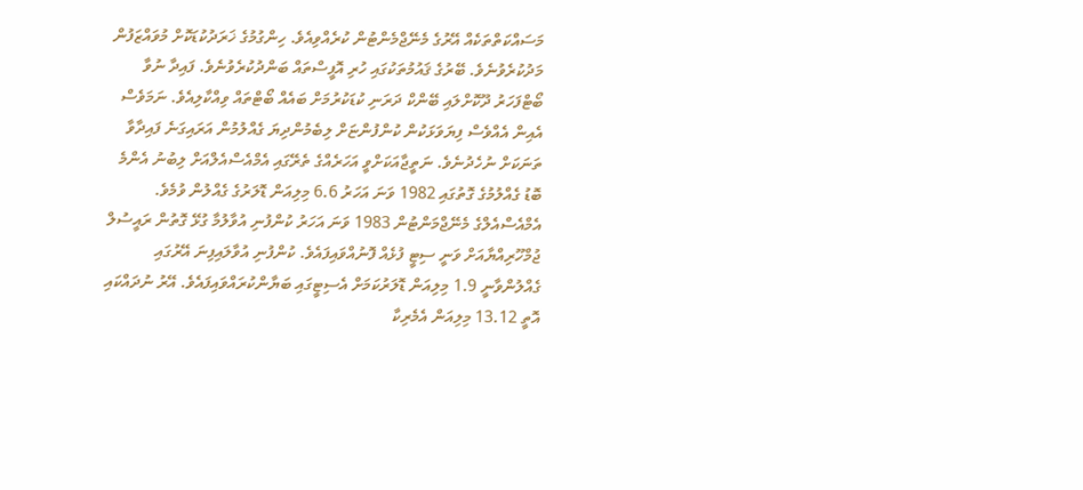މަސައްކަތްތަކެއް އޭރުގެ މެނޭޖްމެންޓުން ކުރެއްވިއެވެ. ހިންގުމުގެ ޚަރަދުކުޑަކޮށް މުވައްޒަފުން މަދުކުރެވުނެވެ. ބޭރުގެ ޤައުމުތަކުގައި ހުރި އޮފީސްތައް ބަންދުކުރެވުނެވެ. ފައިދާ ނުވާ ބޯޓްފަހަރު ދޫކޮށްލައި ބޭންކް ދަރަނި ކުޑަކުރުމަށް ބައެއް ބޯޓްތައް ވިއްކާލިއެވެ. ނަމަވެސް އެއިން އެއްވެސް ފިޔަވަޅަކުން ކުންފުންޏަށް ލިބެމުންދިޔަ ގެއްލުމުން އަރައިގަނެ ފައިދާވާ ތަނަކަށް ނުހެދުނެވެ. ނަތީޖާއަކަށްވީ އަހަރެއްގެ ތެރޭގައި އެމްއެސްއެލްއަށް ލިބުނު އެންމެ ބޮޑު ގެއްލުމުގެ ގޮތުގައި 1982 ވަނަ އަހަރު 6.6 މިލިއަން ޑޮލަރުގެ ގެއްލުން ވުމެވެ. އެމްއެސްއެލްގެ މެނޭޖްމަންޓުން 1983 ވަނަ އަހަރު ކުންފުނި އުވާލުމާ ގުޅޭ ގޮތުން ރައީސުލް ޖުމްހޫރިއްޔާއަށް ވަނީ ސިޓީ ފުޅެއް ފޮނުއްވައިފައެވެ. ކުންފުނި އުވާލައިފިނަ އޭރުގައި ގެއްލުންވާނީ 1.9 މިލިއަން ޑޮލަރުކަމަށް އެސިޓީގައި ބަޔާންކުރައްވައިފައެވެ. އޭރު ނުދައްކައި އޮތީ 13.12 މިލިއަން އެމެރިކާ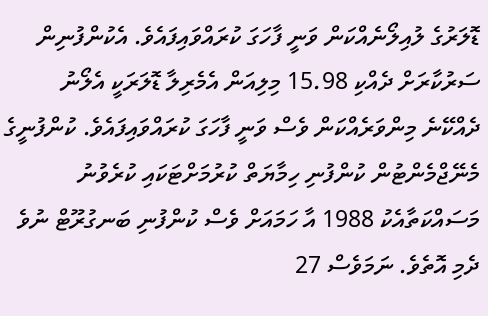ޑޮލަރުގެ ލުއިލޯނެއްކަން ވަނީ ފާހަގަ ކުރައްވައިފައެވެ. އެކުންފުނިން ސަރުކާރަށް ދެއްކި 15.98 މިލިއަން އެމެރިލާ ޑޮލަރަކީ އެލޯނު ދެއްކޭނެ މިންވަރެއްކަން ވެސް ވަނީ ފާހަގަ ކުރައްވައިފައެވެ. ކުންފުނީގެ މެނޭޖްމެންޓުން ކުންފުނި ހިމާޔަތް ކުރުމަށްޓަކައި ކުރެވުނު މަސައްކަތާއެކު 1988 އާ ހަމައަށް ވެސް ކުންފުނި ބަނގުރޫޓް ނުވެ ދެމި އޮތެވެ. ނަމަވެސް 27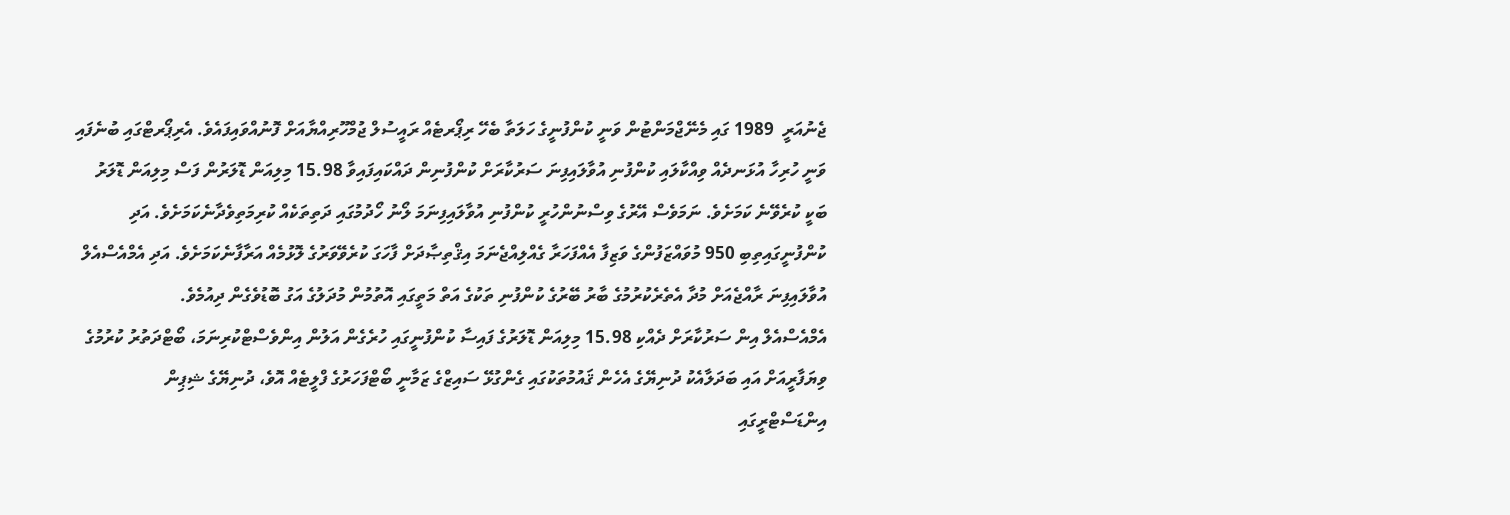ޖެނުއަރީ  1989 ގައި މެނޭޖްމަންޓުން ވަނީ ކުންފުނީގެ ހަލަތާ ބެހޭ ރިޕޯރޓެއް ރައީސުލް ޖުމްހޫރިއްޔާއަށް ފޮނުއްވައިފައެވެ. އެރިޕޯރޓްގައި ބުނެފައި ވަނީ ހުރިހާ އުޅަނދެއް ވިއްކާލައި ކުންފުނި އުވާލައިފިނަ ސަރުކާރަށް ކުންފުނިން ދައްކައިފައިވާ 15.98 މިލިއަން ޑޮލަރުން ފަސް މިލިއަން ޑޮލަރު ބަކީ ކުރެވޭނެ ކަމަށެވެ. ނަމަވެސް އޭރުގެ ވިސްނުންހުރީ ކުންފުނި އުވާލައިފިނަމަ ލޯނު ހޯދުމުގައި ދަތިތަކެއް ކުރިމަތިވެދާނެކަމަށެވެ. އަދި ކުންފުނީގައިތިބި 950 މުވައްޒަފުންގެ ވަޒިފާ އެއްފަހަރާ ގެއްލިއްޖެނަމަ އިޤްތިޞާދަށް ފާހަގަ ކުރެވޭވަރުގެ ލޮޅުމެއް އަރާފާނެކަމަށެވެ. އަދި އެމްއެސްއެލް އުވާލައިފިނަ ރާއްޖެއަށް މުދާ އެތެރެކުރުމުގެ ބާރު ބޭރުގެ ކުންފުނި ތަކުގެ އަތް މަތީގައި އޮތުމުން މުދަލުގެ އަގު ބޮޑުވެގެން ދިއުމެވެ.
އެމްއެސްއެލް އިން ސަރުކާރަށް ދެއްކި 15.98 މިލިއަން ޑޮލަރުގެ ފައިސާ ކުންފުނީގައި ހުރެގެން އަލުން އިންވެސްޓްކުރިނަމަ، ބޯޓްދަތުރު ކުރުމުގެ ވިޔަފާރީއަށް އައި ބަދަލާއެކު ދުނިޔޭގެ އެހެން ޤައުމުތަކުގައި ގެންގުޅޭ ސައިޒްގެ ޒަމާނީ ބޯޓްފަހަރުގެ ފްލީޓެއް އޮވެ، ދުނިޔޭގެ ޝިޕިން އިންޑަސްޓްރީގައި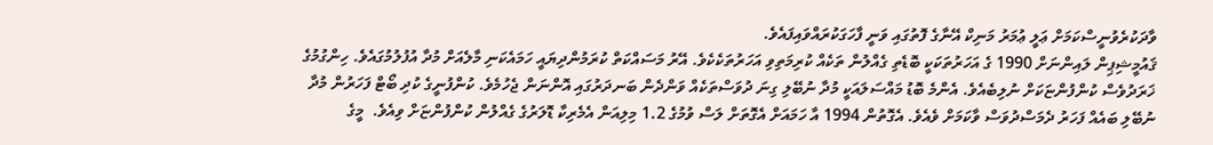ވާދަކުރެވުނީސްކަމަށް ޢަލީ ޢުމަރު މަނިކް އޭނާގެ ފޮތުގައި ވަނީ ފާހަގަކުރައްވައިފައެވެ.
ޤައުމީޝިޕިން ލައިންނަށް 1990 ގެ އަހަރުތަކަކީ ބޮޑެތި ގެއްލުން ތަކެއް ކުރިމަތިވި އަހަރުތަކެކެވެ. އޭރު މަސައްކަތް ކުރަމުންދިޔައީ ހަމައެކަނި މާލެއަށް މުދާ އުފުލުމުގައެވެ. ހިންގުމުގެ ޚަރަދުވެސް ކުންފުންޏަކަށް ނުލިބެއެވެ. އެންމެ ބޮޑު މައްސަލައަކީ މުދާ ނުބޭލި ގިނަ ދުވަސްތަކެއް ވަންދެން ބަނދަރުގައި އޮންނަން ޖެހުމެވެ. ކުންފުނީގެ ކުދި ބޯޓް ފަހަރުން މުދާ ނުބޭލި ބައެއް ފަހަރު ދެމަސްދުވަސް ވާކަމަށް ވެއެވެ. އެގޮތުން 1994 އާ ހަމައަށް އެގޮތަށް ލަސް ވުމުގެ 1.2 މިލިއަން އެމެރިކާ ޑޮލަރުގެ ގެއްލުން ކުންފުންޏަށް ވިއެވެ.  މީގެ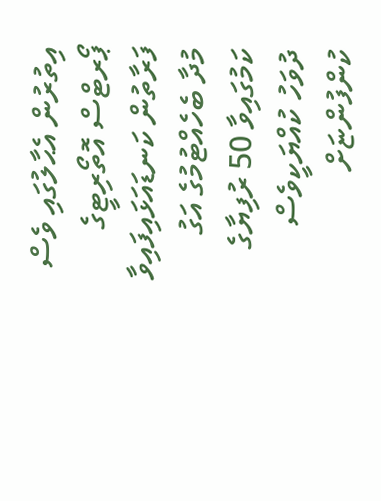އިތުރުން އެޙާލުގައި ވެސް ޕޯރޓްސް އޮތޯރިޓީގެ ފަރާތުން ކަނޑައަޅައިފައިވާ މުދާ ބެހެއްޓުމުގެ އަގު ކަމުގައިވާ 50 ރުފިޔާގެ ދުވަހު ކުއްޔަކީވެސް ކުންފުންޏަށް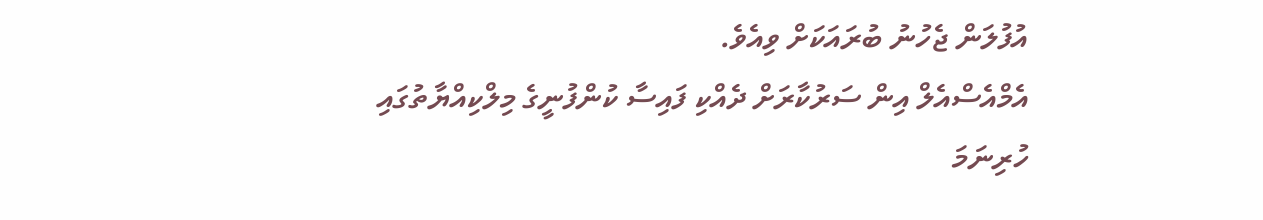އުފުލަން ޖެހުނު ބުރައަކަށް ވިއެވެ.
އެމްއެސްއެލް އިން ސަރުކާރަށް ދެއްކި ފައިސާ ކުންފުނީގެ މިލްކިއްޔާތުގައި ހުރިނަމަ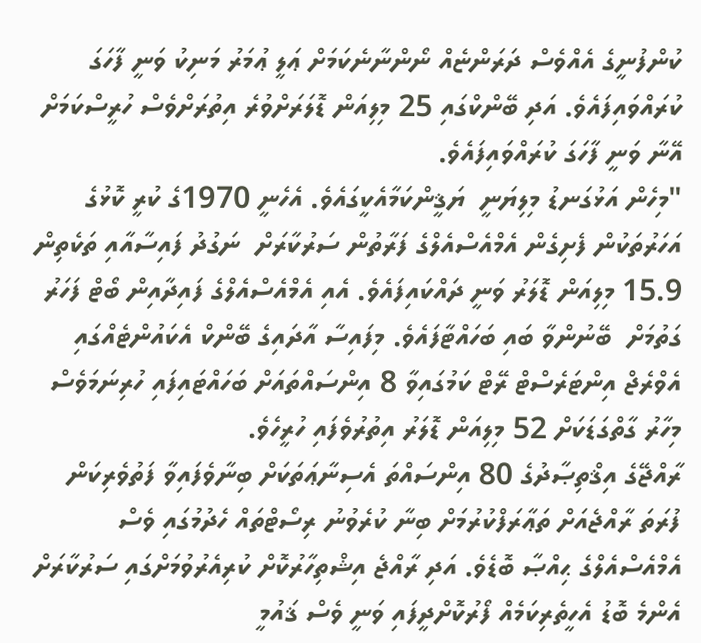ކުންފުނީގެ އެއްވެސް ދަރަންޏެއް ނޯންނާނެކަމަށް ޢަލީ ޢުމަރު މަނިކު ވަނީ ފާހަގަ ކުރައްވައިފައެވެ. އަދި ބޭންކްގައި 25 މިލިއަން ޑޮލަރަށްވުރެ އިތުރަށްވެސް ހުރީސްކަމަށް އޭނާ ވަނީ ފާހަގަ ކުރައްވައިފައެވެ.
"މިހެން އަޅުގަނޑު މިލިޔަނީ  ޔަޤީންކަމާއެކީގައެވެ. އެހެނީ 1970ގެ ކުރީ ކޮޅުގެ އަހަރުތަކުން ފެށިގެން އެމްއެސްއެލްގެ ފަރާތުން ސަރުކާރަށް  ނަގުދު ފައިސާއާއި ތަކެތިން 15.9 މިލިއަން ޑޮލަރު ވަނީ ދައްކައިފައެވެ. އެއި އެމްއެސްއެލްގެ ފައިދާއިން ބޯޓް ފަހަރު ގަތުމަށް  ބޭނުންވާ ބައި ބަހައްޓާފައެވެ. މިފައިސާ އާދައިގެ ބޭންކް އެކައުންޓެއްގައި އެވްރެޖް އިންޓަރެސްޓް ރޭޓް ކަމުގައިވާ 8 އިންސައްތައަށް ބަހައްޓައިފައި ހުރިނަމަވެސް މިހާރު ގާތްގަޑަކަށް 52 މިލިއަން ޑޮލަރު އިތުރުވެފައި ހުރީހެވެ.
ރާއްޖޭގެ އިޤްތިޞާދުގެ 80 އިންސައްތަ އެސިނާޢަތަކަށް ބިނާވެފައިވާ ފަތުވެރިކަން ފުރަތަ ރާއްޖެއަށް ތަޢާރަފްކުރުމަށް ބިނާ ކުރެވުނު ރިސޯޓްތައް ހެދުމުގައި ވެސް އެމްއެސްއެލްގެ ޙިއްޞާ ބޮޑެވެ. އަދި ރާއްޖެ އިޝްތިހާރުކޮށް ކުރިއެރުވުމަށްގައި ސަރުކާރަށް އެންމެ ބޮޑު އެހީތެރިކަމެއް ފޯރުކޮށްދީފައި ވަނީ ވެސް ޤައުމީ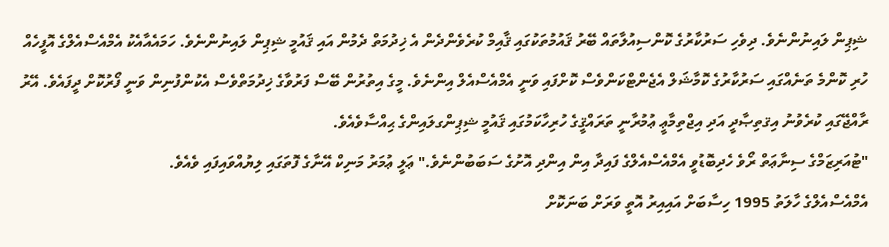ޝިޕިން ލައިނުންނެވެ. ދިވެހި ސަރުކާރުގެ ކޮންސިއުލާތައް ބޭރު ޤައުމުތަކުގައި ޤާއިމް ކުރެވެންދެން އެ ޚިދުމަތް ދެމުން އައި ޤައުމީ ޝިޕިން ލައިނުންނެވެ. ހަމައެއާއެކު އެމްއެސްއެލްގެ އޮފީހެއް ހުރި ކޮންމެ ތަނެއްގައި ސަރުކާރުގެ ކޮމާޝަލް އެޖެންޓްކަންވެސް ކޮށްފައި ވަނީ އެމްއެސްއެލް އިންނެވެ. މީގެ އިތުރުން ބޭސް ފަރުވާގެ ޚިދުމަތްވެސް އެކުންފުނިން ވަނީ ފޯރުކޮށް ދީފައެވެ. އޭރު ރާއްޖޭގައި ކުރެވުނު އިޤތިޞާދީ އަދި އިޖްތިމާޢީ ޢުމުރާނީ ތަރައްޤީގެ ހުރިހާކަމުގައި ޤައުމީ ޝިޕިންގލައިންގެ ޙިއްސާވެއެވެ.
"ޓުއަރިޒަމްގެ ސިނާޢަތް ރޯވެ ހެދިބޮޑުވީ އެމްއެސްއެލްގެ ފައިދާ އިން އިންދި އޮށުގެ ސަބަބުންނެވެ." ޢަލީ ޢުމަރު މަނިކް އޭނާގެ ފޮތަގައި ލިޔުއްވައިފައި ވެއެވެ.
އެމްއެސްއެލްގެ ހާލަތު 1995 ހިސާބަށް އައިއިރު އޮތީ ވަރަށް ބަނަކޮށް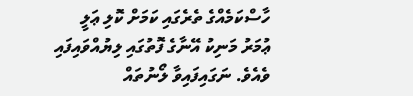ހާސްކަމެއްގެ ތެރެގައި ކަމަށް ކޮލި ޢަލީ ޢުމަރު މަނިކު އޭނާގެ ފޮތުގައި ލިޔުއްވައިފައި ވެއެވެ. ނަގައިފައިވާ ލޯނުތައް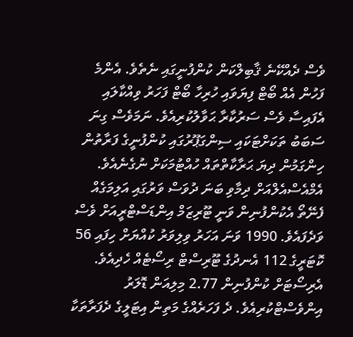ވެސް ދެއްކޭނެ ޤާބިލްކަން ކުންފުނީގައި ނެތެވެ. އެންމެ ފަހުން އެއް ބޯޓް ފިޔަވައި ހުރިހާ ބޯޓް ފަހަރު ވިއްކާލައި އެފައިސާ ވެސް ސަރުކާރާ ޙަވާލުކުރިއެވެ. ނަމަވެސް ގިނަ ސަބަބު ތަކަށްޓަކައި ސިންގަޕޫރުގައި ކުންފުނީގެ ފަރާތުން ހިންގަމުން ދިޔަ ޙަރާކާތްތައް ހުއްޓުމަކަށް ނުގެނެއެވެ.
އެމްއެސްއެލްއަށް ދިމާވި ބަނަ ދުވަސް ވަރުގައި އަލިމަގެއް ފެނޭތޯ އެކުންފުނިން ވަނީ ޓޫރިޒަމް އިންޑަސްޓްރީއަށް ވެސް ވަދެފައެވެ. 1990 ވަނަ އަހަރު ވިލިވަރު ކުއްޔަށް ހިފައި 56 ކޮޓަރީގެ 112 އެނދުގެ ޓޫރިސްޓް ރިސޯޓެއް ހެދިއެވެ. އެރިސޯޓަށް ކުންފުނިން 2.77 މިލިއަން ޑޮލަރު އިންވެސްޓްކުރިއެވެ. ދެ ފަހަރެއްގެ މަތިން އިޓަލީގެ ދެފަރާތަކާ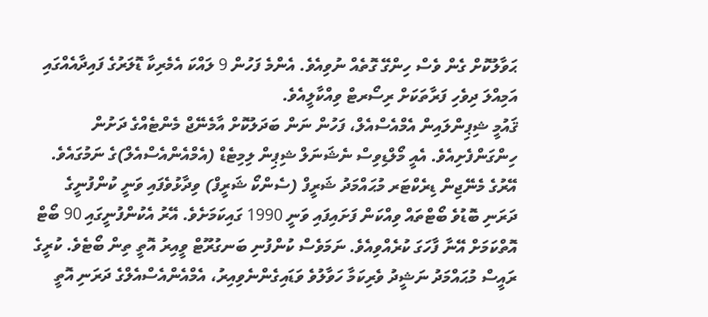ޙަވާލުކޮށް ގެން ވެސް ހިންގޭ ގޮތެއް ނުވިއެވެ. އެންމެ ފަހުން 9 ލައްކަ އެމެރިކާ ޑޮލަރުގެ ފައިދާއެއްގައި އަމިއްލަ ދިވެހި ފަރާތަކަށް ރިސޯރޓް ވިއްކާލީއެވެ.
ޤައުމީ ޝިޕިންލައިން އެމްއެސްއެލް، ފަހުން ނަން ބަދަލުކޮށް އާމެނޭޖް މެންޓެއްގެ ދަށުން ހިންގަންފެށިއެވެ. އެއީ މޯލްޑިވިސް ނެޝަނަލް ޝިޕިން ލިމިޓެޑް (އެމްއެންއެސްއެލް)ގެ ނަމުގައެވެ. އޭރުގެ މެނޭޖިން ޑިރެކްޓަރ މުޙައްމަދު ޝަރީފް (ސެންކޯ ޝަރީފް) ވިދާޅުވެފައި ވަނީ ކުންފުނީގެ ދަރަނި ބޮޑުވެ ބޯޓްތައް ވިއްކަން ފަށައިފައި ވަނީ 1990 ގައިކަމަށެވެ. އޭރު އެކުންފުނީގައި 90 ބޯޓް އޮތްކަމަށް އޭނާ ފާހަގަ ކުރެއްވިއެވެ. ނަމަވެސް ކުންފުނި ބަނގުރޫޓް ވީއިރު އޮތީ ތިން ބޯޓެވެ. ކުރީގެ ރައީސް މުޙައްމަދު ނަޝީދު ވެރިކަމާ ހަވާލުވެ ވަޑައިގެންނެވިއިރު، އެމްއެންއެސްއެލްގެ ދަރަނި އޮތީ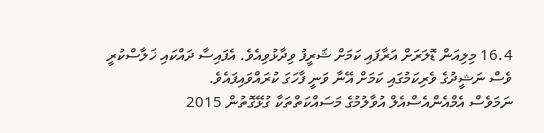16.4 މިލިއަން ޑޮލަރަށް އަރާފައި ކަމަށް ޝަރީފު ވިދާޅުވިއެވެ. އެފައިސާ ދައްކައި ޚަލާސްކުރީ ވެސް ނަޝީދުގެ ވެރިކަމުގައި ކަމަށް އޭނާ ވަނީ ފާހަގަ ކުރައްވައިފައެވެ.
ނަމަވެސް އެމްއެންއެސްއެލް އުވާލުމުގެ މަސައްކަތްތަކާ ގުޅޭގޮތުން 2015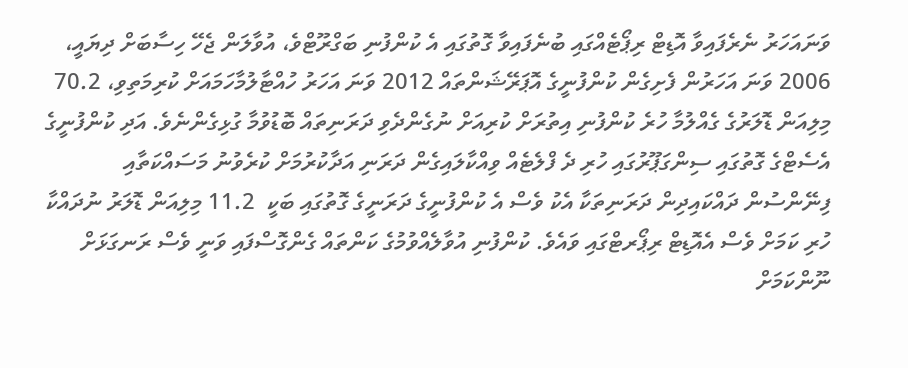ވަނައަހަރު ނެރެފައިވާ އޮޑިޓް ރިޕޯޓެއްގައި ބުނެފައިވާ ގޮތުގައި އެ ކުންފުނި ބަގްރޫޓްވެ، އުވާލަން ޖެހޭ ހިސާބަށް ދިޔައީ، 2006 ވަނަ އަހަރުން ފެށިގެން ކުންފުނީގެ އޮޕަރޭޝަންތައް 2012 ވަނަ އަހަރު ހުއްޓާލުމާހަމައަށް ކުރިމަތިވި، 70.2 މިލިއަން ޑޮލަރުގެ ގެއްލުމާ ހުރެ ކުންފުނި އިތުރަށް ކުރިއަށް ނުގެންދެވި ދަރަނިތައް ބޮޑުވުމާ ގުޅިގެންނެވެ. އަދި ކުންފުނީގެ އެސެޓްގެ ގޮތުގައި ސިންގަޕޫރުގައި ހުރި ދެ ފްލެޓެއް ވިއްކާލައިގެން ދަރަނި އަދާކުރުމަށް ކުރެވުނު މަސައްކަތާއި ފިނޭންސުން ދައްކައިދިން ދަރަނިތަކާ އެކު ވެސް އެ ކުންފުނީގެ ދަރަނީގެ ގޮތުގައި ބަކީ  11.2 މިލިއަން ޑޮލަރު ނުދައްކާ ހުރި ކަމަށް ވެސް އެއޮޑިޓް ރިޕޯރޓްގައި ވައެވެ. ކުންފުނި އުވާލެއްވުމުގެ ކަންތައް ގެންގޮސްފައި ވަނީ ވެސް ރަނގަޅަށް ނޫންކަމަށް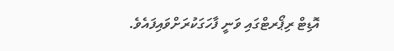އޮޑިޓް ރިޕޯރޓްގައި ވަނީ ފާހަގަކުރަށްވައިފައެވެ.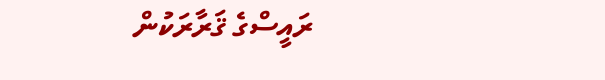ރައީސްގެ ޤަރާރަކުން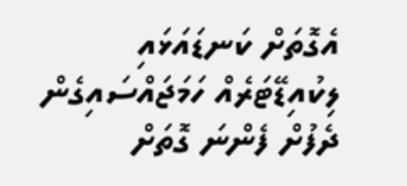އެގޮތަށް ކަނޑައަޅައި ލިކުއިޑޭޓަރެއް ހަމަޖައްސައިގެން ދެފުށް ފެންނަ ގޮތަށް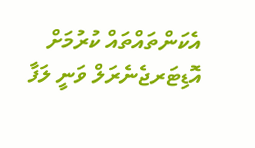އެކަންތައްތައް ކުރުމަށް އޮޑިޓަރޖެނެރަލް ވަނީ ލަފާ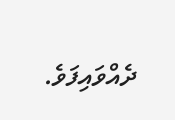ދެއްވައިފަވެ.